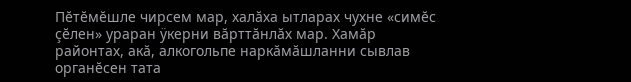Пĕтĕмĕшле чирсем мар, халăха ытларах чухне «симĕс çĕлен» ураран ÿкерни вăрттăнлăх мар. Хамăр районтах, акă, алкогольпе наркăмăшланни сывлав органĕсен тата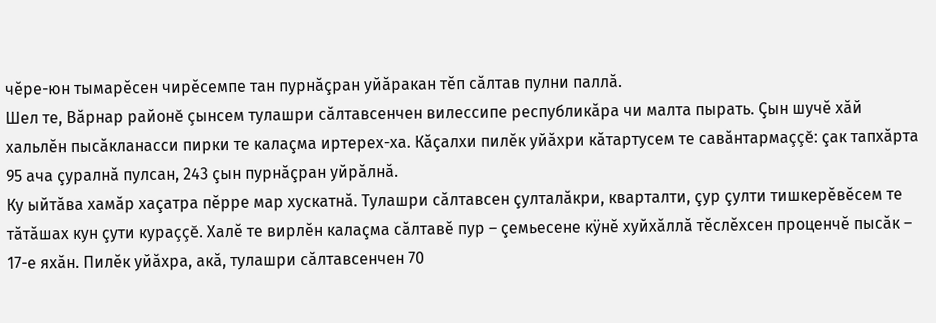чĕре-юн тымарĕсен чирĕсемпе тан пурнăçран уйăракан тĕп сăлтав пулни паллă.
Шел те, Вăрнар районĕ çынсем тулашри сăлтавсенчен вилессипе республикăра чи малта пырать. Çын шучĕ хăй хальлĕн пысăкланасси пирки те калаçма иртерех-ха. Кăçалхи пилĕк уйăхри кăтартусем те савăнтармаççĕ: çак тапхăрта 95 ача çуралнă пулсан, 243 çын пурнăçран уйрăлнă.
Ку ыйтăва хамăр хаçатра пĕрре мар хускатнă. Тулашри сăлтавсен çулталăкри, кварталти, çур çулти тишкерĕвĕсем те тăтăшах кун çути кураççĕ. Халĕ те вирлĕн калаçма сăлтавĕ пур – çемьесене кÿнĕ хуйхăллă тĕслĕхсен проценчĕ пысăк – 17-е яхăн. Пилĕк уйăхра, акă, тулашри сăлтавсенчен 70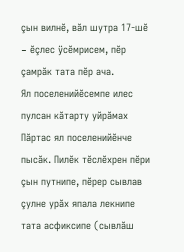çын вилнĕ, вăл шутра 17-шĕ – ĕçлес ÿсĕмрисем, пĕр çамрăк тата пĕр ача.
Ял поселенийĕсемпе илес пулсан кăтарту уйрăмах Пăртас ял поселенийĕнче пысăк. Пилĕк тĕслĕхрен пĕри çын путнипе, пĕрер сывлав çулне урăх япала лекнипе тата асфиксипе (сывлăш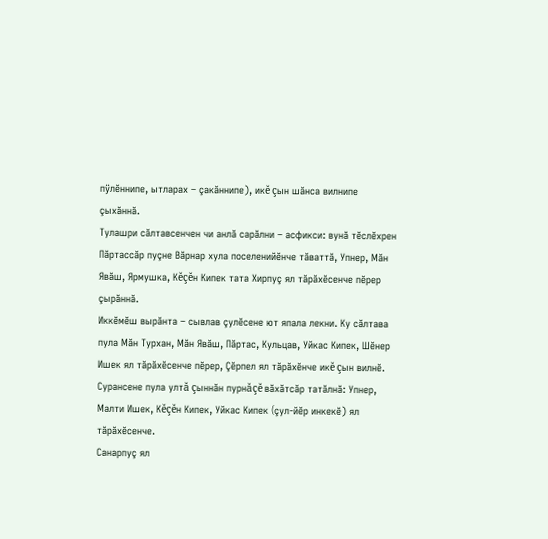пÿлĕннипе, ытларах – çакăннипе), икĕ çын шăнса вилнипе çыхăннă.
Тулашри сăлтавсенчен чи анлă сарăлни – асфикси: вунă тĕслĕхрен Пăртассăр пуçне Вăрнар хула поселенийĕнче тăваттă, Упнер, Мăн Явăш, Ярмушка, Кĕçĕн Кипек тата Хирпуç ял тăрăхĕсенче пĕрер çырăннă.
Иккĕмĕш вырăнта – сывлав çулĕсене ют япала лекни. Ку сăлтава пула Мăн Турхан, Мăн Явăш, Пăртас, Кульцав, Уйкас Кипек, Шĕнер Ишек ял тăрăхĕсенче пĕрер, Çĕрпел ял тăрăхĕнче икĕ çын вилнĕ.
Сурансене пула ултă çыннăн пурнăçĕ вăхăтсăр татăлнă: Упнер, Малти Ишек, Кĕçĕн Кипек, Уйкас Кипек (çул-йĕр инкекĕ) ял тăрăхĕсенче.
Санарпуç ял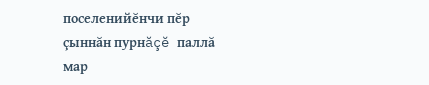поселенийĕнчи пĕр çыннăн пурнăçĕ паллă мар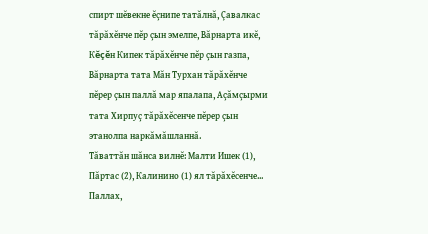спирт шĕвекне ĕçнипе татăлнă, Çавалкас тăрăхĕнче пĕр çын эмелпе, Вăрнарта икĕ, Кĕçĕн Кипек тăрăхĕнче пĕр çын газпа, Вăрнарта тата Мăн Турхан тăрăхĕнче пĕрер çын паллă мар япалапа, Аçăмçырми тата Хирпуç тăрăхĕсенче пĕрер çын этанолпа наркăмăшланнă.
Тăваттăн шăнса вилнĕ: Малти Ишек (1), Пăртас (2), Калинино (1) ял тăрăхĕсенче...
Паллах,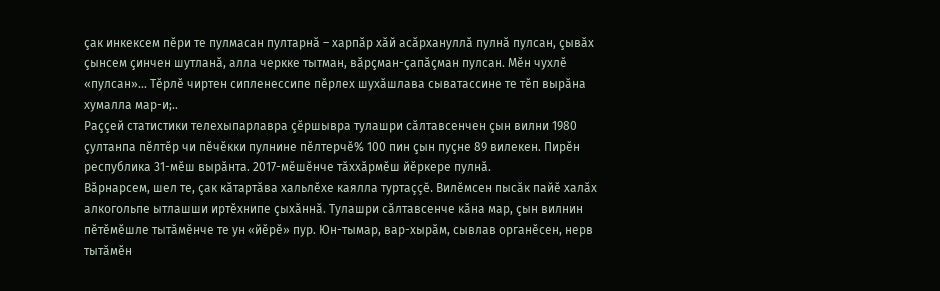çак инкексем пĕри те пулмасан пултарнă – харпăр хăй асăрхануллă пулнă пулсан, çывăх çынсем çинчен шутланă, алла черкке тытман, вăрçман-çапăçман пулсан. Мĕн чухлĕ «пулсан»... Тĕрлĕ чиртен сипленессипе пĕрлех шухăшлава сыватассине те тĕп вырăна хумалла мар-и;..
Раççей статистики телехыпарлавра çĕршывра тулашри сăлтавсенчен çын вилни 1980 çултанпа пĕлтĕр чи пĕчĕкки пулнине пĕлтерчĕ% 100 пин çын пуçне 89 вилекен. Пирĕн республика 31-мĕш вырăнта. 2017-мĕшĕнче тăххăрмĕш йĕркере пулнă.
Вăрнарсем, шел те, çак кăтартăва хальлĕхе каялла туртаççĕ. Вилĕмсен пысăк пайĕ халăх алкогольпе ытлашши иртĕхнипе çыхăннă. Тулашри сăлтавсенче кăна мар, çын вилнин пĕтĕмĕшле тытăмĕнче те ун «йĕрĕ» пур. Юн-тымар, вар-хырăм, сывлав органĕсен, нерв тытăмĕн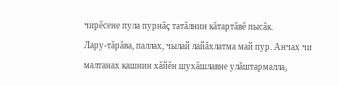чирĕсене пула пурнăç татăлнин кăтартăвĕ пысăк.
Лару-тăрăва, паллах, чылай лайăхлатма май пур. Анчах чи малтанах кашнин хăйĕн шухăшлавне улăштармалла,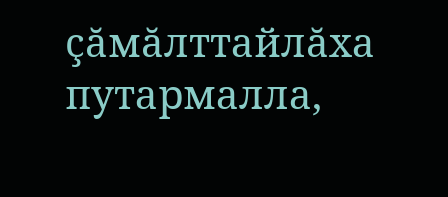çăмăлттайлăха путармалла,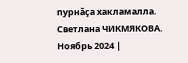пурнăçа хакламалла.
Светлана ЧИКМЯКОВА.
Ноябрь 2024 |